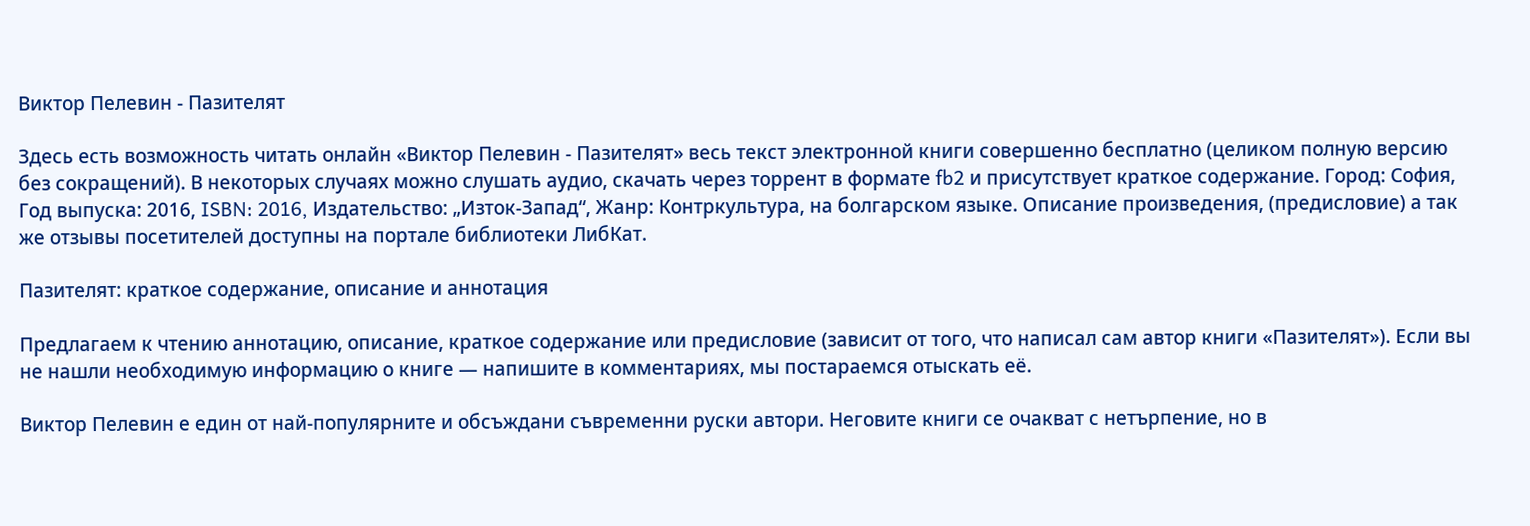Виктор Пелевин - Пазителят

Здесь есть возможность читать онлайн «Виктор Пелевин - Пазителят» весь текст электронной книги совершенно бесплатно (целиком полную версию без сокращений). В некоторых случаях можно слушать аудио, скачать через торрент в формате fb2 и присутствует краткое содержание. Город: София, Год выпуска: 2016, ISBN: 2016, Издательство: „Изток-Запад“, Жанр: Контркультура, на болгарском языке. Описание произведения, (предисловие) а так же отзывы посетителей доступны на портале библиотеки ЛибКат.

Пазителят: краткое содержание, описание и аннотация

Предлагаем к чтению аннотацию, описание, краткое содержание или предисловие (зависит от того, что написал сам автор книги «Пазителят»). Если вы не нашли необходимую информацию о книге — напишите в комментариях, мы постараемся отыскать её.

Виктор Пелевин е един от най-популярните и обсъждани съвременни руски автори. Неговите книги се очакват с нетърпение, но в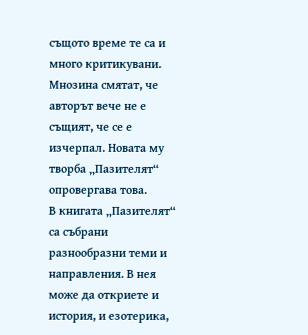същото време те са и много критикувани. Мнозина смятат, че авторът вече не е същият, че се е изчерпал. Новата му творба „Пазителят“ опровергава това.
В книгата „Пазителят“ са събрани разнообразни теми и направления. В нея може да откриете и история, и езотерика,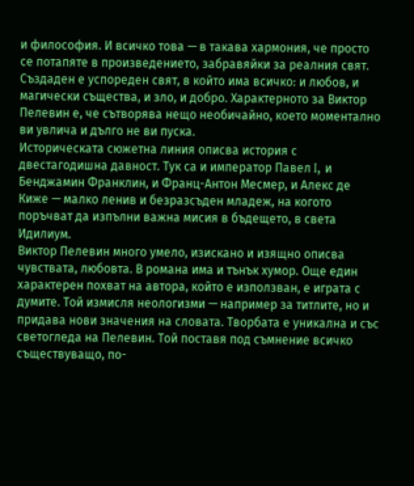и философия. И всичко това — в такава хармония, че просто се потапяте в произведението, забравяйки за реалния свят. Създаден е успореден свят, в който има всичко: и любов, и магически същества, и зло, и добро. Характерното за Виктор Пелевин е, че сътворява нещо необичайно, което моментално ви увлича и дълго не ви пуска.
Историческата сюжетна линия описва история с двестагодишна давност. Тук са и император Павел I, и Бенджамин Франклин, и Франц-Антон Месмер, и Алекс де Киже — малко ленив и безразсъден младеж, на когото поръчват да изпълни важна мисия в бъдещето, в света Идилиум.
Виктор Пелевин много умело, изискано и изящно описва чувствата, любовта. В романа има и тънък хумор. Още един характерен похват на автора, който е използван, е играта с думите. Той измисля неологизми — например за титлите, но и придава нови значения на словата. Творбата е уникална и със светогледа на Пелевин. Той поставя под съмнение всичко съществуващо, по-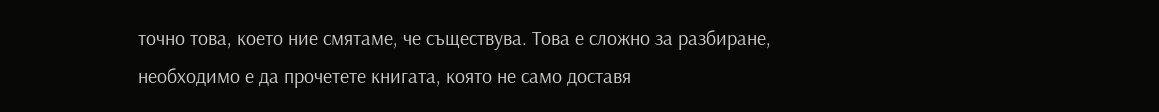точно това, което ние смятаме, че съществува. Това е сложно за разбиране, необходимо е да прочетете книгата, която не само доставя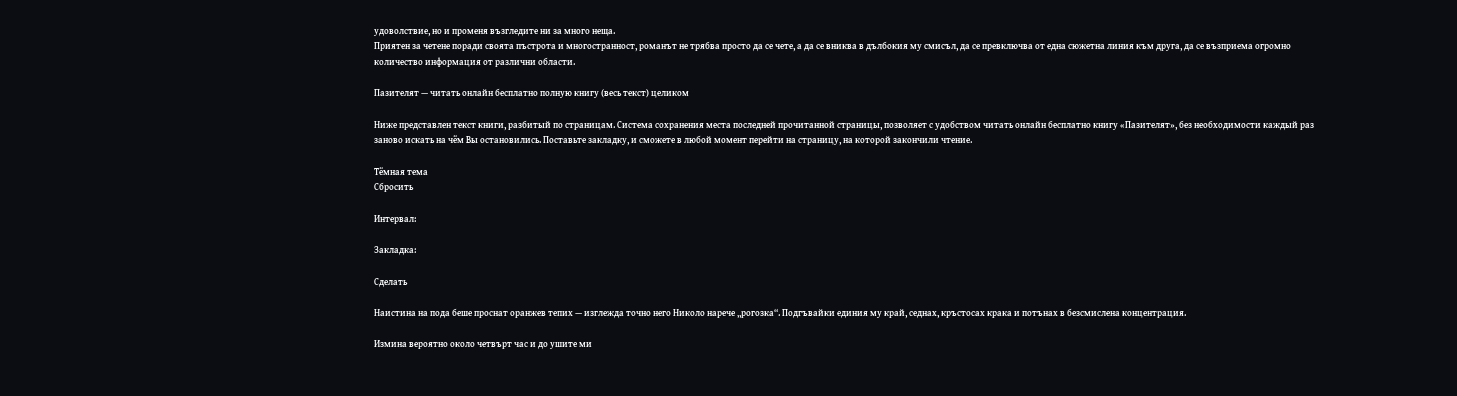удоволствие, но и променя възгледите ни за много неща.
Приятен за четене поради своята пъстрота и многостранност, романът не трябва просто да се чете, а да се вниква в дълбокия му смисъл, да се превключва от една сюжетна линия към друга, да се възприема огромно количество информация от различни области.

Пазителят — читать онлайн бесплатно полную книгу (весь текст) целиком

Ниже представлен текст книги, разбитый по страницам. Система сохранения места последней прочитанной страницы, позволяет с удобством читать онлайн бесплатно книгу «Пазителят», без необходимости каждый раз заново искать на чём Вы остановились. Поставьте закладку, и сможете в любой момент перейти на страницу, на которой закончили чтение.

Тёмная тема
Сбросить

Интервал:

Закладка:

Сделать

Наистина на пода беше проснат оранжев тепих — изглежда точно него Николо нарече „рогозка“. Подгъвайки единия му край, седнах, кръстосах крака и потънах в безсмислена концентрация.

Измина вероятно около четвърт час и до ушите ми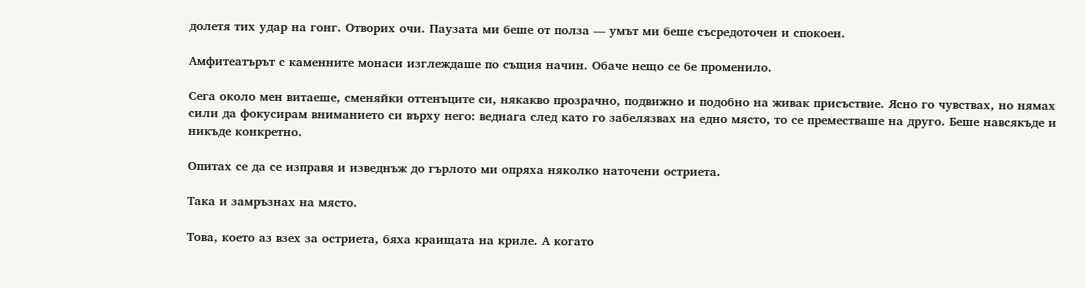долетя тих удар на гонг. Отворих очи. Паузата ми беше от полза — умът ми беше съсредоточен и спокоен.

Амфитеатърът с каменните монаси изглеждаше по същия начин. Обаче нещо се бе променило.

Сега около мен витаеше, сменяйки оттенъците си, някакво прозрачно, подвижно и подобно на живак присъствие. Ясно го чувствах, но нямах сили да фокусирам вниманието си върху него: веднага след като го забелязвах на едно място, то се преместваше на друго. Беше навсякъде и никъде конкретно.

Опитах се да се изправя и изведнъж до гърлото ми опряха няколко наточени остриета.

Така и замръзнах на място.

Това, което аз взех за остриета, бяха краищата на криле. А когато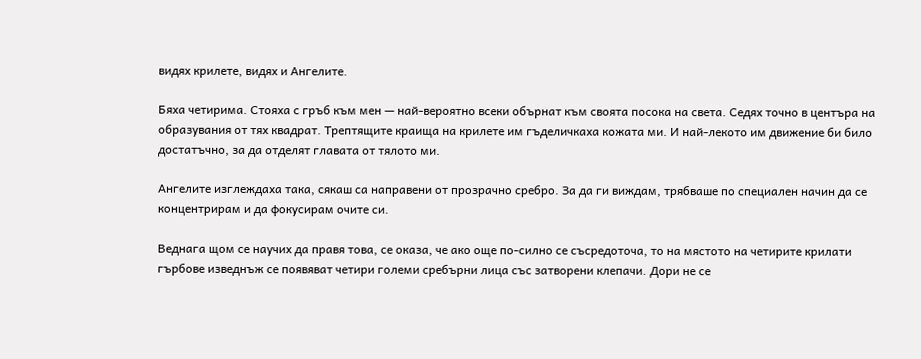видях крилете, видях и Ангелите.

Бяха четирима. Стояха с гръб към мен — най-вероятно всеки обърнат към своята посока на света. Седях точно в центъра на образувания от тях квадрат. Трептящите краища на крилете им гъделичкаха кожата ми. И най-лекото им движение би било достатъчно, за да отделят главата от тялото ми.

Ангелите изглеждаха така, сякаш са направени от прозрачно сребро. За да ги виждам, трябваше по специален начин да се концентрирам и да фокусирам очите си.

Веднага щом се научих да правя това, се оказа, че ако още по-силно се съсредоточа, то на мястото на четирите крилати гърбове изведнъж се появяват четири големи сребърни лица със затворени клепачи. Дори не се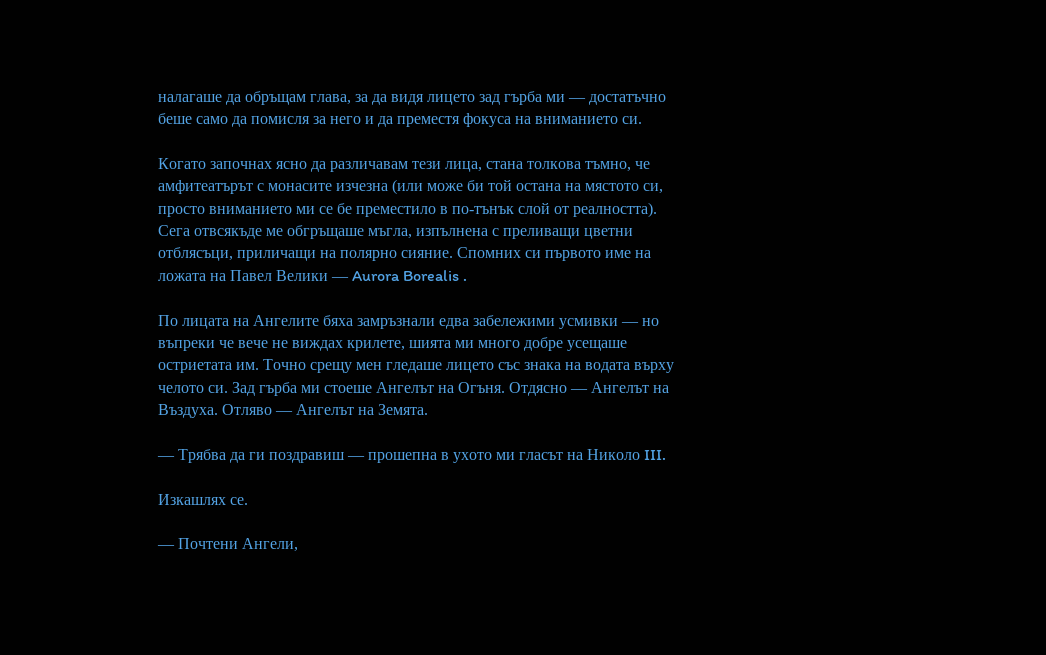налагаше да обръщам глава, за да видя лицето зад гърба ми — достатъчно беше само да помисля за него и да преместя фокуса на вниманието си.

Когато започнах ясно да различавам тези лица, стана толкова тъмно, че амфитеатърът с монасите изчезна (или може би той остана на мястото си, просто вниманието ми се бе преместило в по-тънък слой от реалността). Сега отвсякъде ме обгръщаше мъгла, изпълнена с преливащи цветни отблясъци, приличащи на полярно сияние. Спомних си първото име на ложата на Павел Велики — Aurora Borealis .

По лицата на Ангелите бяха замръзнали едва забележими усмивки — но въпреки че вече не виждах крилете, шията ми много добре усещаше остриетата им. Точно срещу мен гледаше лицето със знака на водата върху челото си. Зад гърба ми стоеше Ангелът на Огъня. Отдясно — Ангелът на Въздуха. Отляво — Ангелът на Земята.

— Трябва да ги поздравиш — прошепна в ухото ми гласът на Николо III.

Изкашлях се.

— Почтени Ангели,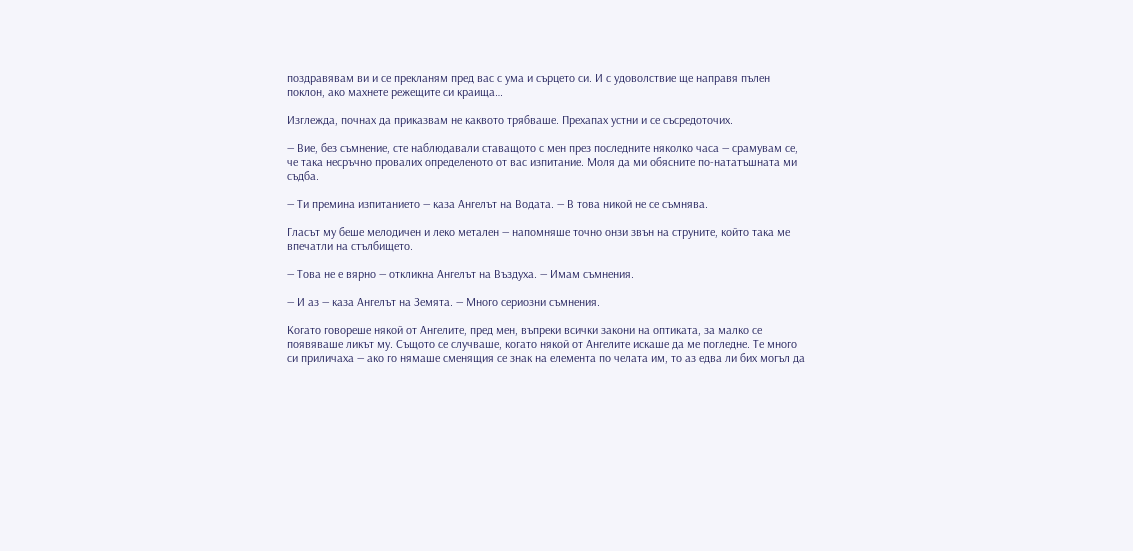поздравявам ви и се прекланям пред вас с ума и сърцето си. И с удоволствие ще направя пълен поклон, ако махнете режещите си краища…

Изглежда, почнах да приказвам не каквото трябваше. Прехапах устни и се съсредоточих.

— Вие, без съмнение, сте наблюдавали ставащото с мен през последните няколко часа — срамувам се, че така несръчно провалих определеното от вас изпитание. Моля да ми обясните по-нататъшната ми съдба.

— Ти премина изпитанието — каза Ангелът на Водата. — В това никой не се съмнява.

Гласът му беше мелодичен и леко метален — напомняше точно онзи звън на струните, който така ме впечатли на стълбището.

— Това не е вярно — откликна Ангелът на Въздуха. — Имам съмнения.

— И аз — каза Ангелът на Земята. — Много сериозни съмнения.

Когато говореше някой от Ангелите, пред мен, въпреки всички закони на оптиката, за малко се появяваше ликът му. Същото се случваше, когато някой от Ангелите искаше да ме погледне. Те много си приличаха — ако го нямаше сменящия се знак на елемента по челата им, то аз едва ли бих могъл да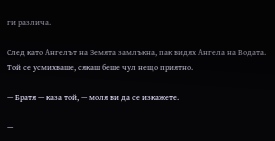ги различа.

След като Ангелът на Земята замлъкна, пак видях Ангела на Водата. Той се усмихваше, сякаш беше чул нещо приятно.

— Братя — каза той, — моля ви да се изкажете.

—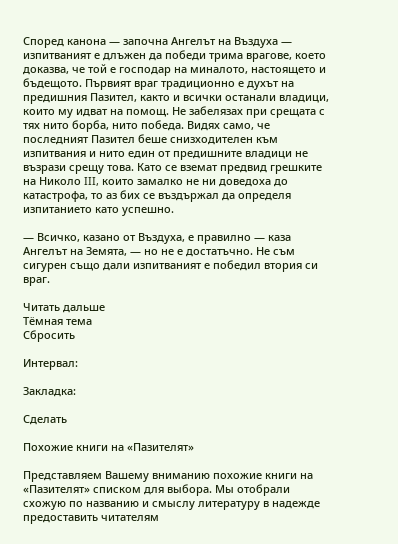Според канона — започна Ангелът на Въздуха — изпитваният е длъжен да победи трима врагове, което доказва, че той е господар на миналото, настоящето и бъдещото. Първият враг традиционно е духът на предишния Пазител, както и всички останали владици, които му идват на помощ. Не забелязах при срещата с тях нито борба, нито победа. Видях само, че последният Пазител беше снизходителен към изпитвания и нито един от предишните владици не възрази срещу това. Като се вземат предвид грешките на Николо III, които замалко не ни доведоха до катастрофа, то аз бих се въздържал да определя изпитанието като успешно.

— Всичко, казано от Въздуха, е правилно — каза Ангелът на Земята, — но не е достатъчно. Не съм сигурен също дали изпитваният е победил втория си враг.

Читать дальше
Тёмная тема
Сбросить

Интервал:

Закладка:

Сделать

Похожие книги на «Пазителят»

Представляем Вашему вниманию похожие книги на «Пазителят» списком для выбора. Мы отобрали схожую по названию и смыслу литературу в надежде предоставить читателям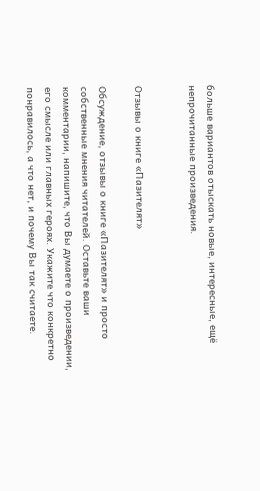больше вариантов отыскать новые, интересные, ещё непрочитанные произведения.


Отзывы о книге «Пазителят»

Обсуждение, отзывы о книге «Пазителят» и просто собственные мнения читателей. Оставьте ваши комментарии, напишите, что Вы думаете о произведении, его смысле или главных героях. Укажите что конкретно понравилось, а что нет, и почему Вы так считаете.